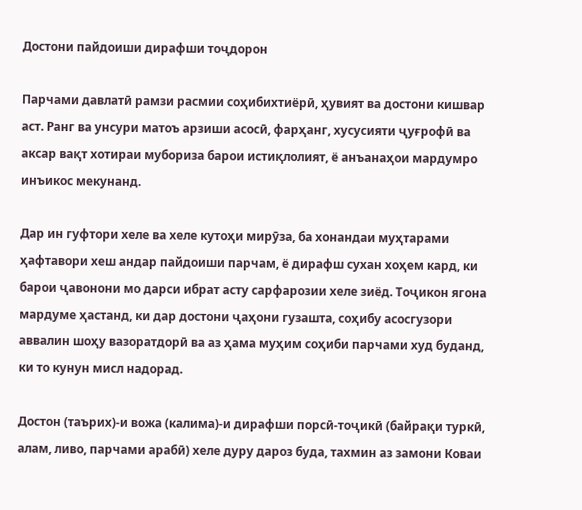Достони пайдоиши дирафши тоҷдорон

Парчами давлатӣ рамзи расмии соҳибихтиёрӣ, ҳувият ва достони кишвар аст. Ранг ва унсури матоъ арзиши асосӣ, фарҳанг, хусусияти ҷуғрофӣ ва аксар вақт хотираи мубориза барои истиқлолият, ё анъанаҳои мардумро инъикос мекунанд.

Дар ин гуфтори хеле ва хеле кутоҳи мирӯза, ба хонандаи муҳтарами ҳафтавори хеш андар пайдоиши парчам, ё дирафш сухан хоҳем кард, ки барои ҷавонони мо дарси ибрат асту сарфарозии хеле зиёд. Тоҷикон ягона мардуме ҳастанд, ки дар достони ҷаҳони гузашта, соҳибу асосгузори аввалин шоҳу вазоратдорӣ ва аз ҳама муҳим соҳиби парчами худ буданд, ки то кунун мисл надорад.

Достон (таърих)-и вожа (калима)-и дирафши порсӣ-тоҷикӣ (байрақи туркӣ, алам, ливо, парчами арабӣ) хеле дуру дароз буда, тахмин аз замони Коваи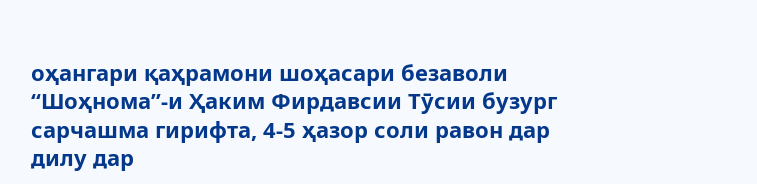оҳангари қаҳрамони шоҳасари безаволи “Шоҳнома”-и Ҳаким Фирдавсии Тӯсии бузург сарчашма гирифта, 4-5 ҳазор соли равон дар дилу дар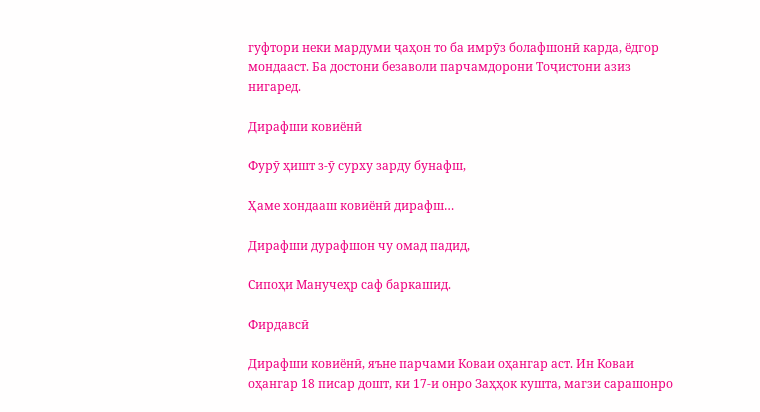гуфтори неки мардуми ҷаҳон то ба имрӯз болафшонӣ карда, ёдгор мондааст. Ба достони безаволи парчамдорони Тоҷистони азиз нигаред.

Дирафши ковиёнӣ

Фурӯ ҳишт з-ӯ сурху зарду бунафш,

Ҳаме хондааш ковиёнӣ дирафш…

Дирафши дурафшон чу омад падид,

Сипоҳи Манучеҳр саф баркашид.

Фирдавсӣ

Дирафши ковиёнӣ, яъне парчами Коваи оҳангар аст. Ин Коваи оҳангар 18 писар дошт, ки 17-и онро Заҳҳок кушта, магзи сарашонро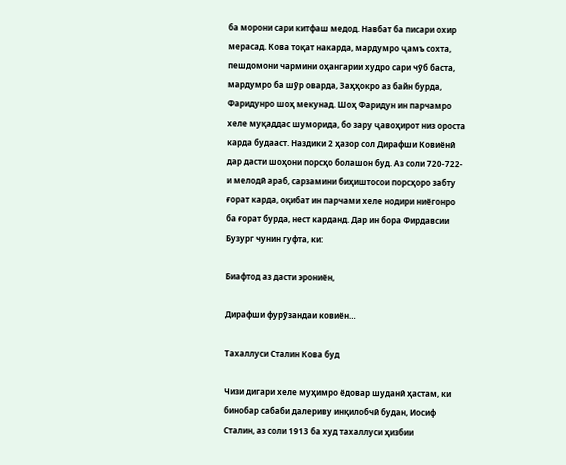ба морони сари китфаш медод. Навбат ба писари охир мерасад. Кова тоқат накарда, мардумро ҷамъ сохта, пешдомони чармини оҳангарии худро сари чӯб баста, мардумро ба шӯр оварда, Заҳҳокро аз байн бурда, Фаридунро шоҳ мекунад. Шоҳ Фаридун ин парчамро хеле муқаддас шуморида, бо зару ҷавоҳирот низ ороста карда будааст. Наздики 2 ҳазор сол Дирафши Ковиёнӣ дар дасти шоҳони порсҳо болашон буд. Аз соли 720-722-и мелодӣ араб, сарзамини биҳиштосои порсҳоро забту ғорат карда, оқибат ин парчами хеле нодири ниёгонро ба ғорат бурда, нест карданд. Дар ин бора Фирдавсии Бузург чунин гуфта, ки:

Биафтод аз дасти эрониён,

Дирафши фурӯзандаи ковиён…

Тахаллуси Сталин Кова буд

Чизи дигари хеле муҳимро ёдовар шуданӣ ҳастам, ки бинобар сабаби далериву инқилобчӣ будан, Иосиф Сталин, аз соли 1913 ба худ тахаллуси ҳизбии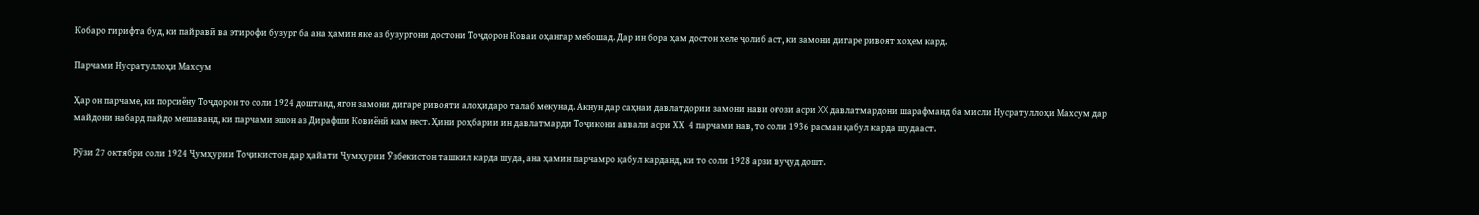Кобаро гирифта буд, ки пайравӣ ва этирофи бузург ба ана ҳамин яке аз бузургони достони Тоҷдорон Коваи оҳангар мебошад. Дар ин бора ҳам достон хеле ҷолиб аст, ки замони дигаре ривоят хоҳем кард.

Парчами Нусратуллоҳи Махсум

Ҳар он парчаме, ки порсиёну Тоҷдорон то соли 1924 доштанд, ягон замони дигаре ривояти алоҳидаро талаб мекунад. Акнун дар саҳнаи давлатдории замони нави оғози асри XX давлатмардони шарафманд ба мисли Нусратуллоҳи Махсум дар майдони набард пайдо мешаванд, ки парчами эшон аз Дирафши Ковиёнӣ кам нест. Ҳини роҳбарии ин давлатмарди Тоҷикони аввали асри ХХ  4 парчами нав, то соли 1936 расман қабул карда шудааст.

Рӯзи 27 октябри соли 1924 Ҷумҳурии Тоҷикистон дар ҳайати Ҷумҳурии Ӯзбекистон ташкил карда шуда, ана ҳамин парчамро қабул карданд, ки то соли 1928 арзи вуҷуд дошт.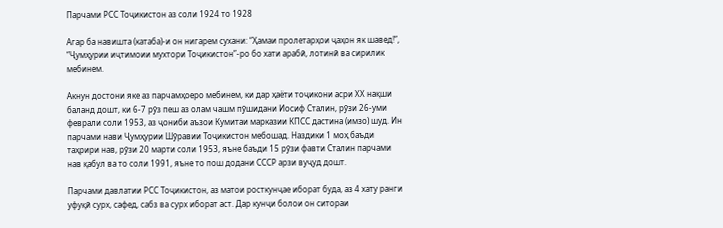Парчами РСС Тоҷикистон аз соли 1924 то 1928

Агар ба навишта (катаба)-и он нигарем сухани: “Ҳамаи пролетарҳои ҷаҳон як шавед!”, “Ҷумҳурии иҷтимоии мухтори Тоҷикистон”-ро бо хати арабӣ, лотинӣ ва сирилик мебинем.

Акнун достони яке аз парчамҳоеро мебинем, ки дар ҳаёти тоҷикони асри XX нақши баланд дошт, ки 6-7 рӯз пеш аз олам чашм пӯшидани Иосиф Сталин, рӯзи 26-уми феврали соли 1953, аз ҷониби аъзои Кумитаи марказии КПСС дастина (имзо) шуд. Ин парчами нави Ҷумҳурии Шӯравии Тоҷикистон мебошад. Наздики 1 моҳ баъди таҳрири нав, рӯзи 20 марти соли 1953, яъне баъди 15 рӯзи фавти Сталин парчами нав қабул ва то соли 1991, яъне то пош додани СССР арзи вуҷуд дошт.

Парчами давлатии РСС Тоҷикистон, аз матои росткунҷае иборат буда, аз 4 хату ранги уфуқӣ сурх, сафед, сабз ва сурх иборат аст. Дар кунҷи болои он ситораи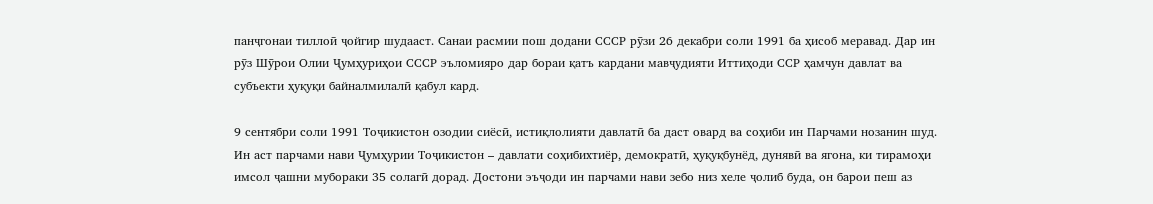панҷгонаи тиллоӣ ҷойгир шудааст. Санаи расмии пош додани СССР рӯзи 26 декабри соли 1991 ба ҳисоб меравад. Дар ин рӯз Шӯрои Олии Ҷумҳуриҳои СССР эъломияро дар бораи қатъ кардани мавҷудияти Иттиҳоди ССР ҳамчун давлат ва субъекти ҳуқуқи байналмилалӣ қабул кард.

9 сентябри соли 1991 Тоҷикистон озодии сиёсӣ, истиқлолияти давлатӣ ба даст овард ва соҳиби ин Парчами нозанин шуд. Ин аст парчами нави Ҷумҳурии Тоҷикистон – давлати соҳибихтиёр, демократӣ, ҳуқуқбунёд, дунявӣ ва ягона, ки тирамоҳи имсол ҷашни мубораки 35 солагӣ дорад. Достони эъҷоди ин парчами нави зебо низ хеле ҷолиб буда, он барои пеш аз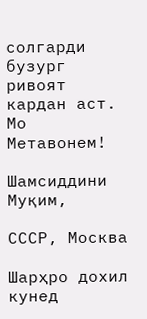солгарди бузург ривоят кардан аст. Мо Метавонем!

Шамсиддини Муқим,

СССР, Москва

Шарҳро дохил кунед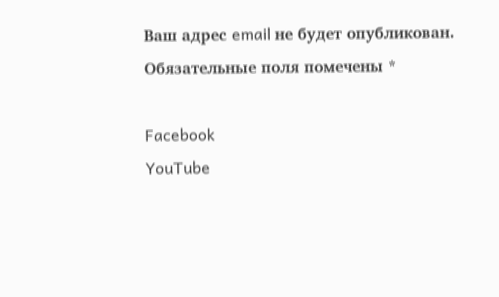Ваш адрес email не будет опубликован. Обязательные поля помечены *

Facebook
YouTube